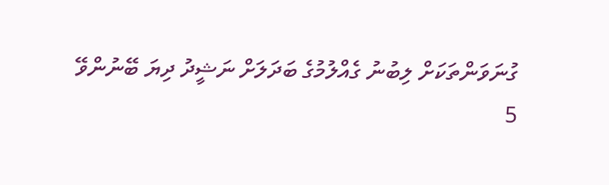ގުނަވަންތަކަށް ލިބުނު ގެއްލުމުގެ ބަދަލަށް ނަޝީދު ދިޔަ ބޭނުންވޭ
5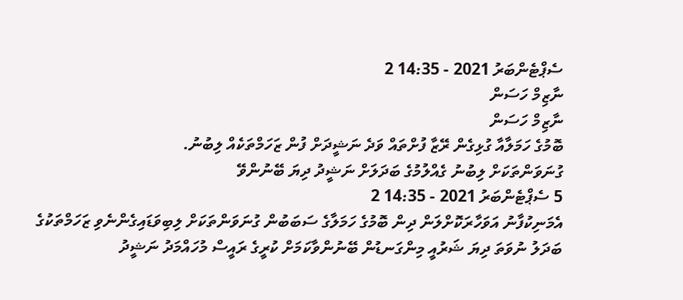ސެޕްޓެންބަރު 2021 - 14:35 2
ނާޒިމް ހަސަން
ނާޒިމް ހަސަން
ބޮމުގެ ހަމަލާއާ ގުޅިގެން ރޭޒާ ފުށްތައް ވަދެ ނަޝީދަށް ފުން ޒަހަމްތަކެއް ލިބުނު.
ގުނަވަންތަކަށް ލިބުނު ގެއްލުމުގެ ބަދަލަށް ނަޝީދު ދިޔަ ބޭނުންވޭ
5 ސެޕްޓެންބަރު 2021 - 14:35 2
އެމަނިކުފާނު އަވަހާރަކޮށްލަން ދިން ބޮމުގެ ހަމަލާގެ ސަބަބުން ގުނަވަންތަކަށް ލިބިވަޑައިގެންނެވި ޒަހަމްތަކުގެ ބަދަލު ނުވަތަ ދިޔަ ޝަރުއީ މިންގަނޑުން ބޭނުންވާކަމަށް ކުރީގެ ރައީސް މުހައްމަދު ނަޝީދު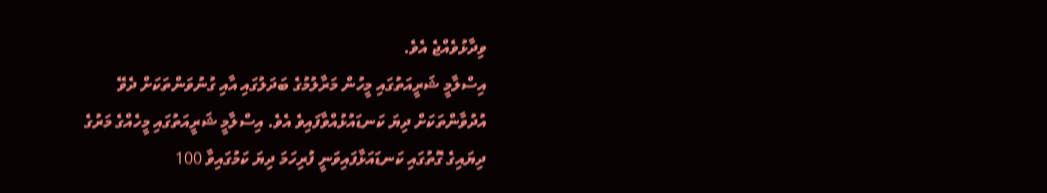ވިދާޅުވެއްޖެ އެވެ.
އިސްލާމީ ޝަރީއަތުގައި މީހުން މަރާލުމުގެ ބަދަލުގައި އާއި ގުނުވަންތަކަށް ދެވޭ އުދުވާންތަކަށް ދިޔަ ކަނޑައުޅުއްވާފައިވެ އެވެ. އިސްލާމީ ޝަރީއަތުގައި މީހެއްގެ މަރުގެ ދިޔައިގެ ގޮތުގައި ކަނޑައަޅާފައިވަނީ ފުރިހަމަ ދިޔަ ކަމުގައިވާ 100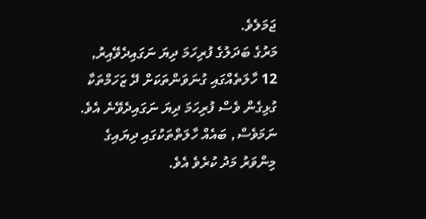ޖަމަލެވެ.
މަރުގެ ބަދަލުގެ ފުރިހަމަ ދިޔަ ނަގައިދެވޭއިރު, 12 ހާލަތެއްގައި ގުނަވަންތަކަށް ދޭ ޒަހަމްތަކާ ގުޅިގެން ވެސް ފުރިހަމަ ދިޔަ ނަގައިދެވޭނެ އެވެ. ނަމަވެސް, ބައެއް ހާލަތްތަކުގައި ދިޔައިގެ މިންވަރު މަދު ކުރެވެ އެވެ.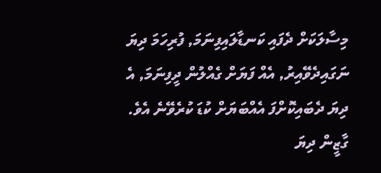މިސާލަކަށް ދެފައި ކަނޑާލައިފިނަމަ, ފުރިހަމަ ދިޔަ ނަގައިދެވޭއިރު, އެއް ފަޔަށް ގެއްލުން ދީފިނަމަ, އެ ދިޔަ ދެބައިކޮށްފަ އެއްބަޔަށް ކުޑަ ކުރެވޭނެ އެވެ.
ގާޒީން ދިޔަ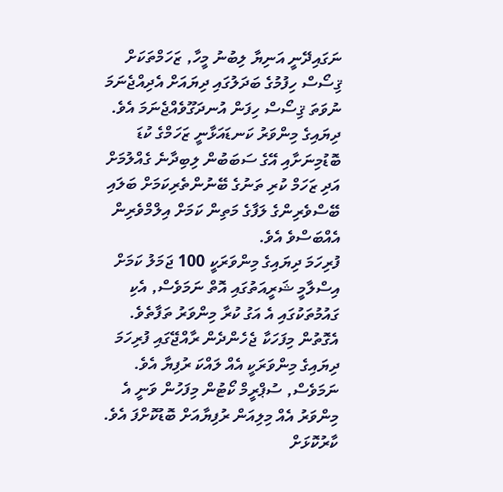ނަގައިދޭނީ އަނިޔާ ލިބުނު މީހާ, ޒަހަމްތަކަށް ޤިސޯސް ހިފުމުގެ ބަދަލުގައި ދިޔައަށް އެދިއްޖެނަމަ ނުވަތަ ޤިސޯސް ހިފަން އުނދަގޫވެއްޖެނަމަ އެވެ. ދިޔައިގެ މިންވަރު ކަނޑައަޅާނީ ޒަހަމްގެ ކުޑަ ބޮޑުމިނަށާއި އޭގެ ސަބަބުން ލިބިދާނެ ގެއްލުމަށް އަދި ޒަހަމް ކުރި ތަނުގެ ބޭނުންތެރިކަމަށް ބަލައި ބޭސްވެރިންގެ ލަފާގެ މަތިން ކަމަށް އިލްމްވެރިން އެއްބަސްވެ އެވެ.
ފުރިހަމަ ދިޔައިގެ މިންވަރަކީ 100 ޖަމަލު ކަމަށް އިސްލާމީ ޝަރީއަތުގައި އޮތް ނަމަވެސް, އެކި ގައުމުތަކުގައި އެ އަގު ކުރާ މިންވަރު ތަފާތެވެ. އެގޮތުން މިފަހަކާ ޖެހެންދެން ރާއްޖޭގައި ފުރިހަމަ ދިޔައިގެ މިންވަރަކީ އެއް ލައްކަ ރުފިޔާ އެވެ. ނަމަވެސް, ސުޕްރީމް ކޯޓުން މިފަހުން ވަނީ އެ މިންވަރު އެއް މިލިއަން ރުފިޔާއަށް ބޮޑުކޮށްފަ އެވެ.
ކާރުކޮޅަށް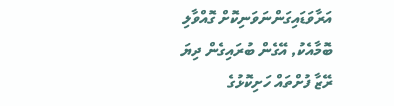އަރާވަޑައިގަންނަވަނިކޮށް ގޮއްވާލި ބޮމާއެކު, އޭގެން ބުރައިގެން ދިޔަ ރޭޒާ ފުށްތައް ހަށިކޮޅުގެ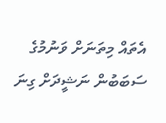އެތައް މިތަނަށް ވަނުމުގެ ސަބަބުން ނަޝީދަށް ގިނަ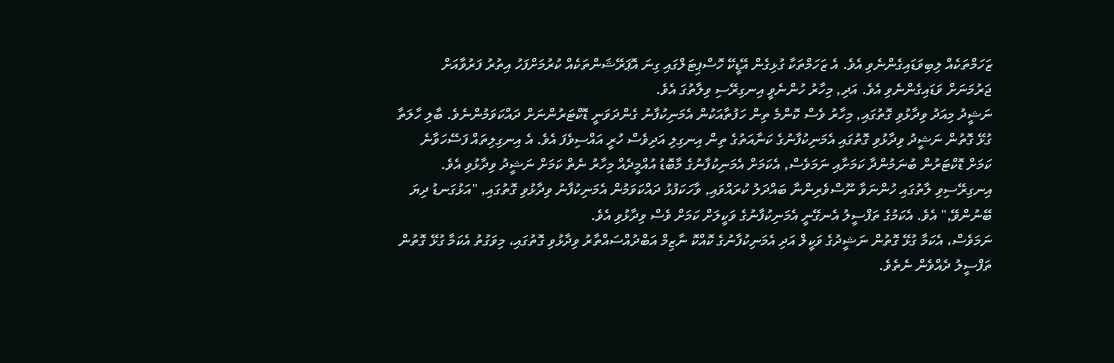ޒަހަމްތަކެއް ލިބިވަޑައިގެންނެވި އެވެ. އެ ޒަހަމްތަކާ ގުޅިގެން އޭޑީކޭ ހޮސްޕިޓަލްގައި ގިނަ އޮޕަރޭޝަންތަކެއް ކުރުމަށްފަހު އިތުރު ފަރުވާއަށް ޖަރުމަނަށް ވަޑައިގެންނެވި އެވެ. އަދި, މިހާރު ހުންނެވީ އިނގިރޭސި ވިލާތުގަ އެވެ.
ނަޝީދު މިއަދު ވިދާޅުވި ގޮތުގައި, މިހާރު ވެސް ކޮންމެ ތިން ހަފުތާއަކުން އެމަނިކުފާނު ގެންދަވަނީ ޑޮކްޓަރުންނަށް ދައްކަވަމުންނެވެ. ބާލި ހާލަތާ ގުޅޭ ގޮތުން ނަޝީދު ވިދާޅުވި ގޮތުގައި އެމަނިކުފާނުގެ ކަނާއަތުގެ ތިން އިނގިލި އަދިވެސް ހުރީ އައްސިވެފަ އެވެ. އެ އިނގިލިތައް ފަސޭހަވާނެ ކަމަށް ޑޮކްޓަރުން ބުނަމުންދާ ކަމަށާއި ނަމަވެސް, އެކަމަށް އެމަނިކުފާނުގެ މާބޮޑު އުއްމީދެއް މިހާރު ނެތް ކަމަށް ނަޝީދު ވިދާޅުވި އެވެ.
އިނގިރޭސިވި ލާތުގައި ހުންނަވާ ނޫސްވެރިންނާ ބައްދަލު ކުރައްވައި, ވާހަކަފުޅު ދައްކަވަމުން އެމަނިކުފާނު ވިދާޅުވި ގޮތުގައި, "އަޅުގަނޑު ދިޔަ ބޭނުންވޭ," އެވެ. އެކަމުގެ ތަފްސީލު އެނގޭނީ އެމަނިކުފާނުގެ ވަކީލަށް ކަމަށް ވެސް ވިދާޅުވި އެވެ.
ނަމަވެސް، އެކަމާ ގުޅޭ ގޮތުން ނަޝީދުގެ ވަކީލް އަދި އެމަނިކުފާނުގެ ކޮއްކޮ ނާޒިމް އަބްދުއްސައްތާރު ވިދާޅުވި ގޮތުގައި، މިވަގުތު އެކަމާ ގުޅޭ ގޮތުން ތަފްސީލު ދެއްވެން ނެތެވެ.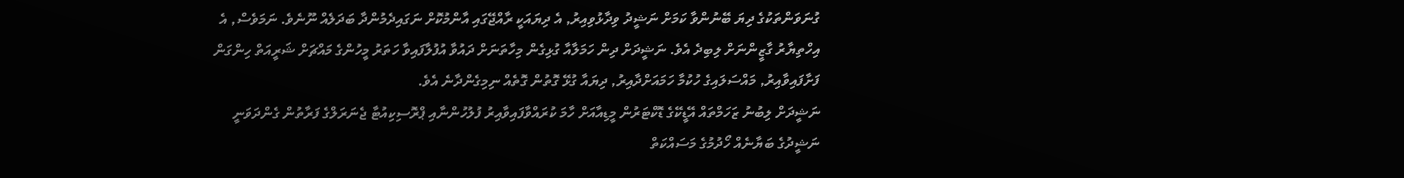ގުނަވަންތަކުގެ ދިޔަ ބޭނުންވާ ކަމަށް ނަޝީދު ވިދާޅުވިއިރު, އެ ދިޔައަކީ ރާއްޖޭގައި އާންމުކޮށް ނަގައިދެމުންދާ ބަދަލެއް ނޫނެވެ. ނަމަވެސް, އެ އިހްތިޔާރު ގާޒީންނަށް ލިބިދެ އެވެ. ނަޝީދަށް ދިން ހަމަލާއާ ގުޅިގެން މިހާތަނަށް ދައުވާ އުފުލާފައިވާ ހަތަރު މީހުންގެ މައްޗަށް ޝަރީއަތް ހިންގަން ފަށާފައިވާއިރު, މައްސަލައިގެ ހުކުމާ ހަމައަށްދާއިރު, ދިޔައާ ގުޅޭ ގޮތުން ގޮތެއް ނިމިގެންދާނެ އެވެ.
ނަޝީދަށް ލިބުނު ޒަހަމްތައް އޭޑީކޭގެ ޑޮކްޓަރުން މީޑިއާއަށް ހާމަ ކުރައްވާފައިވާއިރު ފުލުހުންނާއި ޕްރޮސިކިއުޓާ ޖެނަރަލްގެ ފަރާތުން ގެންދަވަނީ ނަޝީދުގެ ބަޔާނެއް ހޯދުމުގެ މަސައްކަތް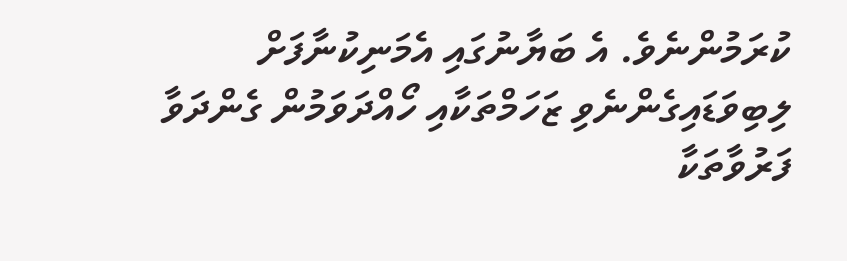ކުރަމުންނެވެ. އެ ބަޔާނުގައި އެމަނިކުނާފަށް ލިބިވަޑައިގެންނެވި ޒަހަމްތަކާއި ހޯއްދަވަމުން ގެންދަވާ ފަރުވާތަކާ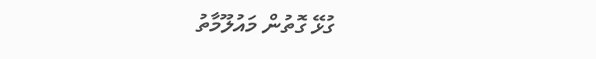ގުޅޭ ގޮތުން މައުލޫމާތު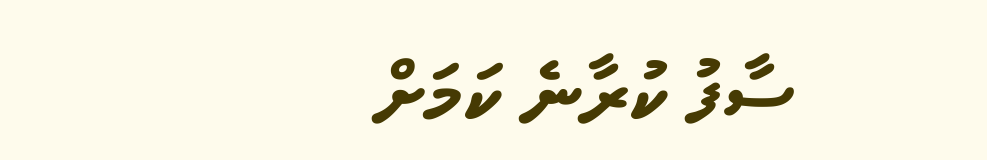ސާފު ކުރާނެ ކަމަށް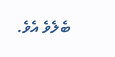ބެލެވެ އެވެ.